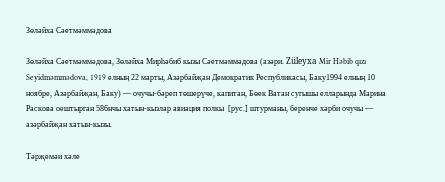Зөләйха Сәетмәммәдова

Зөләйха Сәетмәммәдова, Зөләйха Мирһәбиб кызы Сәетмәммәдова (азәри. Züleyxa Mir Həbib qızı Seyidməmmədova, 1919 елның 22 марты, Азәрбайҗан Демократик Республикасы, Баку1994 елның 10 ноябре, Азәрбайҗан, Баку) — очучы-бәреп төшерүче, капитан, Бөек Ватан сугышы елларында Марина Раскова оештырган 586нчы хатын-кызлар авиация полкы  [рус.] штурманы, беренче хәрби очучы — азәрбайҗан хатын-кызы.

Тәрҗемәи хәле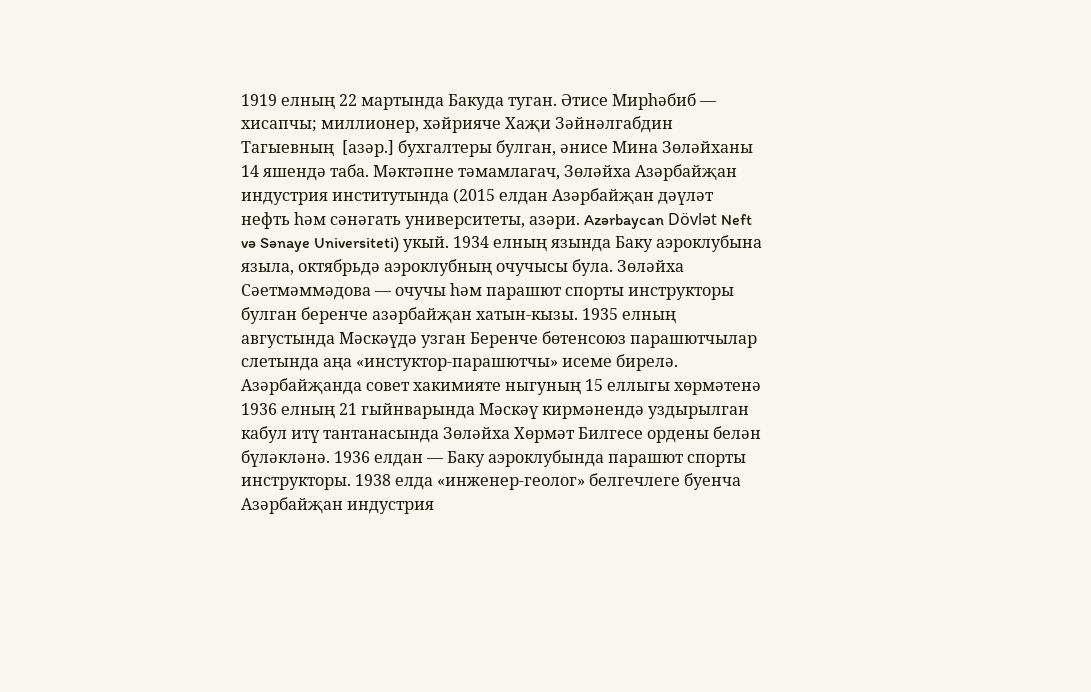1919 елның 22 мартында Бакуда туган. Әтисе Мирһәбиб — хисапчы; миллионер, хәйрияче Хаҗи Зәйнәлгабдин Тагыевның  [азәр.] бухгалтеры булган, әнисе Мина Зөләйханы 14 яшендә таба. Мәктәпне тәмамлагач, Зөләйха Азәрбайҗан индустрия институтында (2015 елдан Азәрбайҗан дәүләт нефть һәм сәнәгать университеты, азәри. Azərbaycan Dövlət Neft və Sənaye Universiteti) укый. 1934 елның язында Баку аэроклубына языла, октябрьдә аэроклубның очучысы була. Зөләйха Сәетмәммәдова — очучы һәм парашют спорты инструкторы булган беренче азәрбайҗан хатын-кызы. 1935 елның августында Мәскәүдә узган Беренче бөтенсоюз парашютчылар слетында аңа «инстуктор-парашютчы» исеме бирелә. Азәрбайҗанда совет хакимияте ныгуның 15 еллыгы хөрмәтенә 1936 елның 21 гыйнварында Мәскәү кирмәнендә уздырылган кабул итү тантанасында Зөләйха Хөрмәт Билгесе ордены белән бүләкләнә. 1936 елдан — Баку аэроклубында парашют спорты инструкторы. 1938 елда «инженер-геолог» белгечлеге буенча Азәрбайҗан индустрия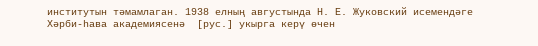институтын тәмамлаган. 1938 елның августында Н. Е. Жуковский исемендәге Хәрби-һава академиясенә  [рус.] укырга керү өчен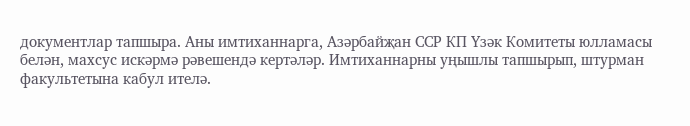документлар тапшыра. Аны имтиханнарга, Азәрбайҗан ССР КП Үзәк Комитеты юлламасы белән, махсус искәрмә рәвешендә кертәләр. Имтиханнарны уңышлы тапшырып, штурман факультетына кабул ителә.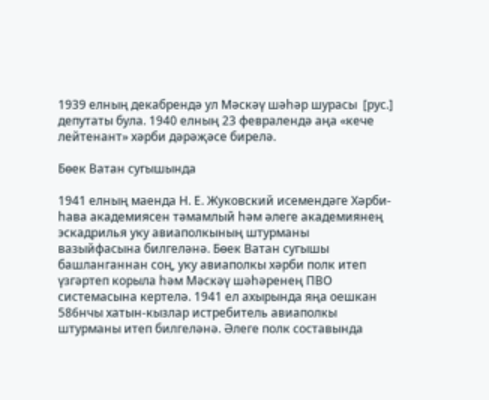1939 елның декабрендә ул Мәскәү шәһәр шурасы  [рус.] депутаты була. 1940 елның 23 февралендә аңа «кече лейтенант» хәрби дәрәҗәсе бирелә.

Бөек Ватан сугышында

1941 елның маенда Н. Е. Жуковский исемендәге Хәрби-һава академиясен тәмамлый һәм әлеге академиянең эскадрилья уку авиаполкының штурманы вазыйфасына билгеләнә. Бөек Ватан сугышы башланганнан соң, уку авиаполкы хәрби полк итеп үзгәртеп корыла һәм Мәскәү шәһәренең ПВО системасына кертелә. 1941 ел ахырында яңа оешкан 586нчы хатын-кызлар истребитель авиаполкы штурманы итеп билгеләнә. Әлеге полк составында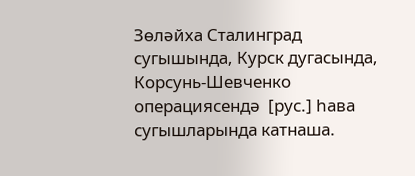Зөләйха Сталинград сугышында, Курск дугасында, Корсунь-Шевченко операциясендә  [рус.] һава сугышларында катнаша.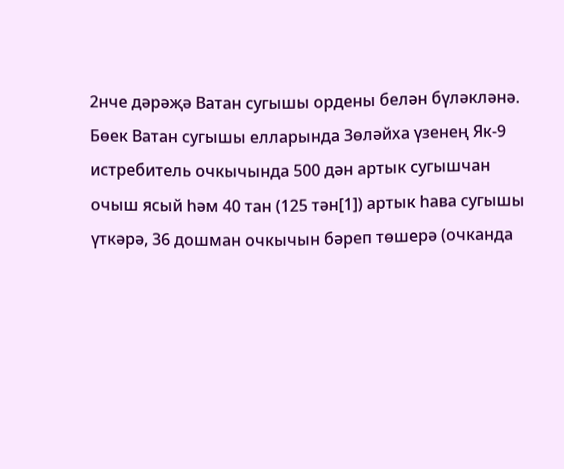2нче дәрәҗә Ватан сугышы ордены белән бүләкләнә. Бөек Ватан сугышы елларында Зөләйха үзенең Як-9 истребитель очкычында 500 дән артык сугышчан очыш ясый һәм 40 тан (125 тән[1]) артык һава сугышы үткәрә, 36 дошман очкычын бәреп төшерә (очканда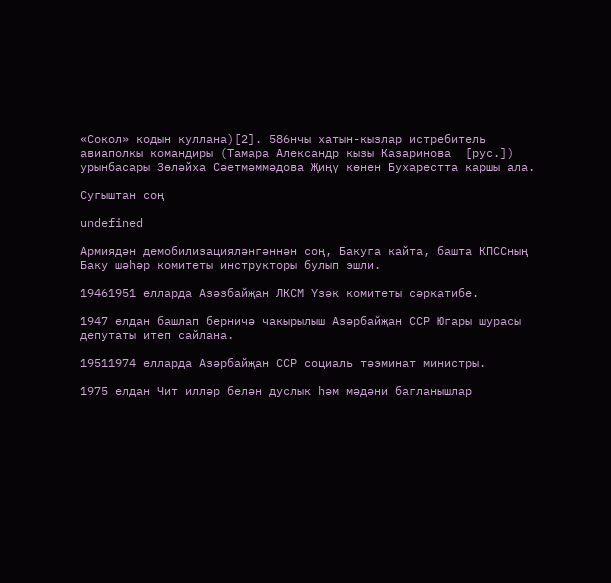«Сокол» кодын куллана)[2]. 586нчы хатын-кызлар истребитель авиаполкы командиры (Тамара Александр кызы Казаринова  [рус.]) урынбасары Зөләйха Сәетмәммәдова Җиңү көнен Бухарестта каршы ала.

Сугыштан соң

undefined

Армиядән демобилизацияләнгәннән соң, Бакуга кайта, башта КПССның Баку шәһәр комитеты инструкторы булып эшли.

19461951 елларда Азәзбайҗан ЛКСМ Үзәк комитеты сәркатибе.

1947 елдан башлап берничә чакырылыш Азәрбайҗан ССР Югары шурасы депутаты итеп сайлана.

19511974 елларда Азәрбайҗан ССР социаль тәэминат министры.

1975 елдан Чит илләр белән дуслык һәм мәдәни багланышлар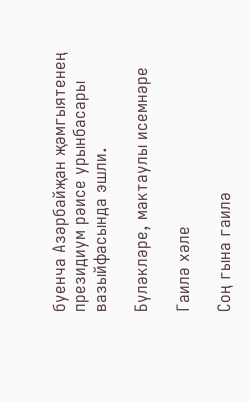буенча Азәрбайҗан җәмгыятенең президиум рәисе урынбасары вазыйфасында эшли.

Бүләкләре, мактаулы исемнәре

Гаилә хәле

Соң гына гаилә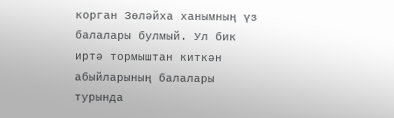корган Зөләйха ханымның үз балалары булмый. Ул бик иртә тормыштан киткән абыйларының балалары турында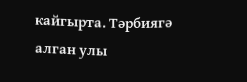кайгырта. Тәрбиягә алган улы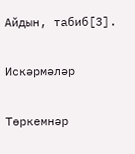Айдын, табиб[3].

Искәрмәләр

Төркемнәр